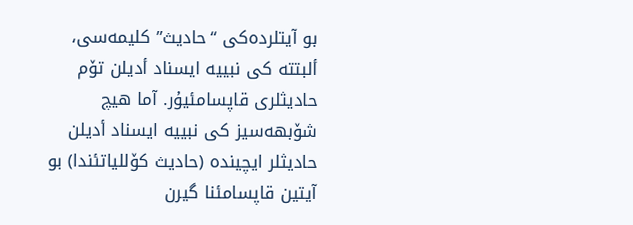بو آیتلردەکی “حادیث” کلیمەسی، ألبتتە کی نبییە ایسناد أدیلن تۆم حادیثلری قاپسامئیۇر. آما هیچ شۆبهەسیز کی نبییە ایسناد أدیلن حادیثلر ایچیندە (حادیث کۆللیاتئندا) بو آیتین قاپسامئنا گیرن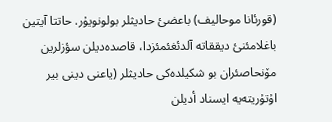(قورئانا موحالیف) باعضئ حادیثلر بولونویۇر. حاتتا آیتین باغلامئنئ دیققاتە آلدئغئمئزدا، قاصدەدیلن سؤزلرین مۆنحاصئران بو شکیلدەکی حادیثلر (یاعنی دینی بیر اۇتۇریتەیە ایسناد أدیلن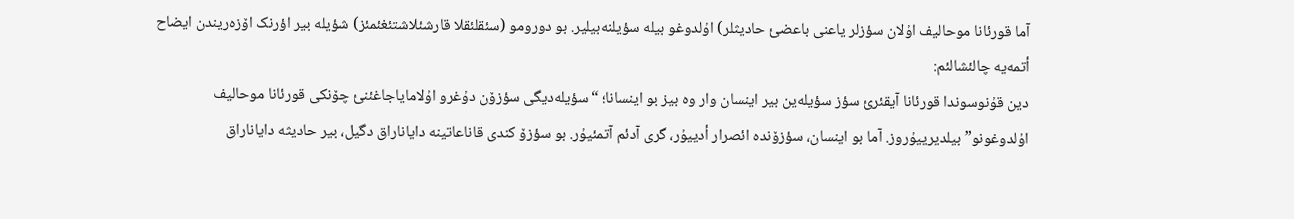آما قورئانا موحالیف اۇلان سؤزلر یاعنی باعضئ حادیثلر) اۇلدوغو بیلە سؤیلنەبیلیر. بو دورومو (سئقلئقلا قارشئلاشتئغئمئز) شؤیلە بیر اؤرنک اۆزەریندن ایضاح أتمەیە چالئشالئم:
دین قۇنوسوندا قورئانا آیقئرئ سؤز سؤیلەین بیر اینسان وار وە بیز بو اینسانا؛ “سؤیلەدیگی سؤزۆن دۇغرو اۇلامایاجاغئنئ چۆنکی قورئانا موحالیف اۇلدوغونو” بیلدیرییۇروز. آما بو اینسان، سؤزۆندە ائصرار أدییۇر، گری آدئم آتمئیۇر. بو سؤزۆ کندی قاناعاتینە دایاناراق دگیل، بیر حادیثە دایاناراق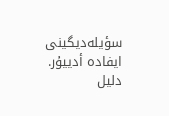سؤیلەدیگینی ایفادە أدییۇر. دلیل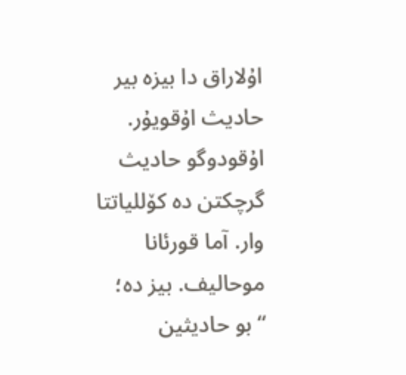اۇلاراق دا بیزە بیر حادیث اۇقویۇر. اۇقودوگو حادیث گرچکتن دە کۆللیاتتا وار. آما قورئانا موحالیف. بیز دە؛ “بو حادیثین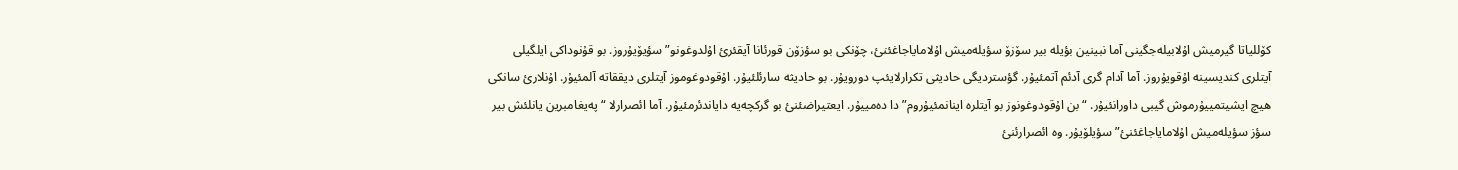کۆللیاتا گیرمیش اۇلابیلەجگینی آما نبینین بؤیلە بیر سۆزۆ سؤیلەمیش اۇلامایاجاغئنئ، چۆنکی بو سؤزۆن قورئانا آیقئرئ اۇلدوغونو” سؤیۆیۇروز. بو قۇنوداکی ایلگیلی آیتلری کندیسینە اۇقویۇروز. آما آدام گری آدئم آتمئیۇر. گؤستردیگی حادیثی تکرارلایئپ دورویۇر. بو حادیثە سارئلئیۇر. اۇقودوغوموز آیتلری دیققاتە آلمئیۇر. اۇنلارئ سانکی هیچ ایشیتمییۇرموش گیبی داورانئیۇر. “بن اۇقودوغونوز بو آیتلرە اینانمئیۇروم” دا دەمییۇر. ایعتیراضئنئ بو گرکچەیە دایاندئرمئیۇر. آما ائصرارلا “پەیغامبرین یانلئش بیر سؤز سؤیلەمیش اۇلامایاجاغئنئ” سؤیلۆیۇر. وە ائصرارئنئ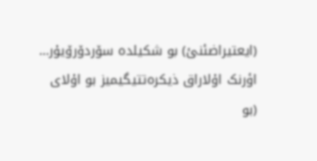(ایعتیراضئنئ) بو شکیلدە سۆردۆرۆیۇر…
اؤرنک اۇلاراق ذیکرەتتیگیمیز بو اۇلای (بو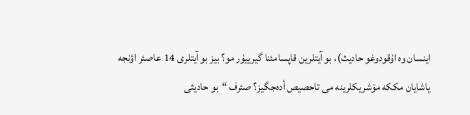اینسان وە اۇقودوغو حادیث)، بو آیتلرین قاپسامئنا گیرییۇر مو؟ بیز بو آیتلری 14 عاصئر اؤنجە یاشایان مککە مۆشریکلرینە می تاحصیص أدەجگیز؟ صئرف “بو حادیثی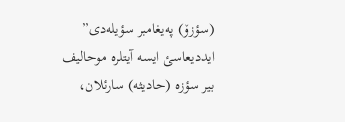(سؤزۆ) پەیغامبر سؤیلەدی” ایددیعاسئ ایسە آیتلرە موحالیف بیر سؤزە (حادیثە) سارئلان،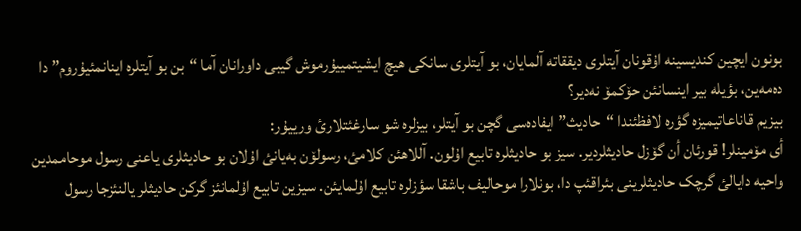بونون ایچین کندیسینە اۇقونان آیتلری دیققاتە آلمایان، بو آیتلری سانکی هیچ ایشیتمییۇرموش گیبی داورانان آما “بن بو آیتلرە اینانمئیۇروم” دا دەمەین، بؤیلە بیر اینسانئن حۆکمۆ نەدیر؟
بیزیم قاناعاتیمیزە گؤرە لافظئندا “حادیث” ایفادەسی گچن بو آیتلر، بیزلرە شو سارغئتلارئ ورییۇر:
أی مۆمینلر! قورئان أن گۆزل حادیثلردیر. سیز بو حادیثلرە تابیع اۇلون. آللاهئن کلامئ، رسولۆن بەیانئ اۇلان بو حادیثلری یاعنی رسول موحاممدین واحیە دایالئ گرچک حادیثلرینی بئراقئپ دا، بونلارا موحالیف باشقا سؤزلرە تابیع اۇلمایئن. سیزین تابیع اۇلمانئز گرکن حادیثلر یالنئزجا رسول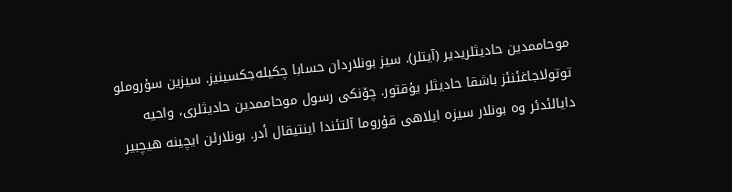موحاممدین حادیثلریدیر (آیتلر). سیز بونلاردان حسابا چکیلەجکسینیز. سیزین سۇروملو توتولاجاغئنئز باشقا حادیثلر یۇقتور. چۆنکی رسول موحاممدین حادیثلری، واحیە دایالئدئر وە بونلار سیزە ایلاهی قۇروما آلتئندا اینتیقال أدر. بونلارئن ایچینە هیچبیر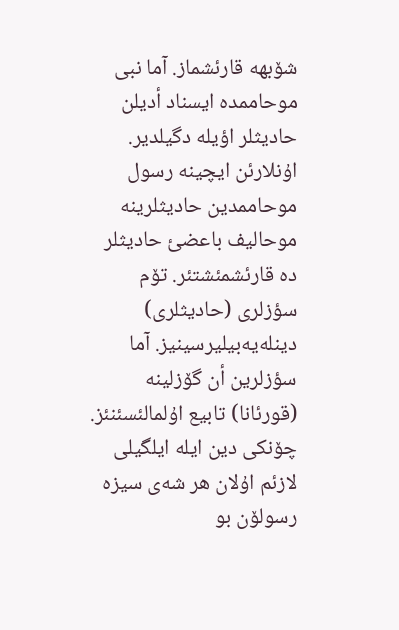شۆبهە قارئشماز. آما نبی موحاممدە ایسناد أدیلن حادیثلر اؤیلە دگیلدیر. اۇنلارئن ایچینە رسول موحاممدین حادیثلرینە موحالیف باعضئ حادیثلر دە قارئشمئشتئر. تۆم سؤزلری (حادیثلری) دینلەیەبیلیرسینیز. آما سؤزلرین أن گۆزلینە (قورئانا) تابیع اۇلمالئسئنئز. چۆنکی دین ایلە ایلگیلی لازئم اۇلان هر شەی سیزە رسولۆن بو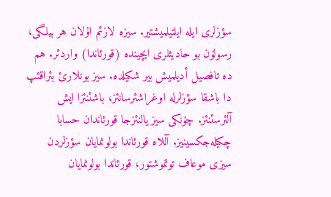سؤزلری ایلە ایلتیلمیشتیر. سیزە لازئم اۇلان هر بیلگی، رسولۆن بو حادیثلری ایچیندە (قورئاندا) واردئر. هم دە تافصیل أدیلمیش بیر شکیلدە. سیز بونلارئ بئراقئپ دا باشقا سؤزلرلە اوغراشئرسانئز، باشئنئزا ایش آلئرسئنئز. چۆنکی سیز یالنئزجا قورئاندان حسابا چکیلەجکسینیز. آللاە قورئاندا بولونمایان سؤزلردن سیزی موعاف توتموشتور، قورئاندا بولونمایان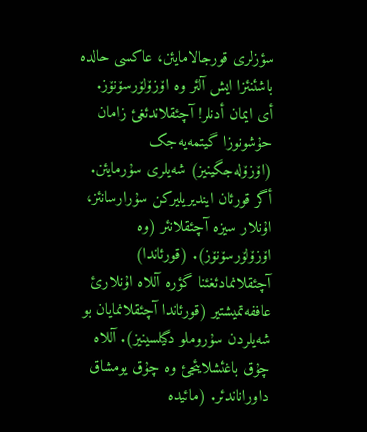سؤزلری قورجالامایئن، عاکسی حالدە باشئنئزا ایش آلئر وە اۆزۆلۆرسۆنۆز.
أی ایمان أدنلر! آچئقلاندئغئ زامان حۇشونوزا گیتمەیەجک (اۆزۆلەجگینیز) شەیلری سۇرمایئن. أگر قورئان ایندیریلیرکن سۇرارسانئز، اۇنلار سیزە آچئقلانئر (وە اۆزۆلۆرسۆنۆز). (قورئاندا) آچئقلانمادئغئنا گؤرە آللاە اۇنلارئ عاففەتمیشتیر (قورئاندا آچئقلانمایان بو شەیلردن سۇروملو دگیلسینیز). آللاە چۇق باغئشلایئجئ وە چۇق یومشاق داوراناندئر. (مائیدە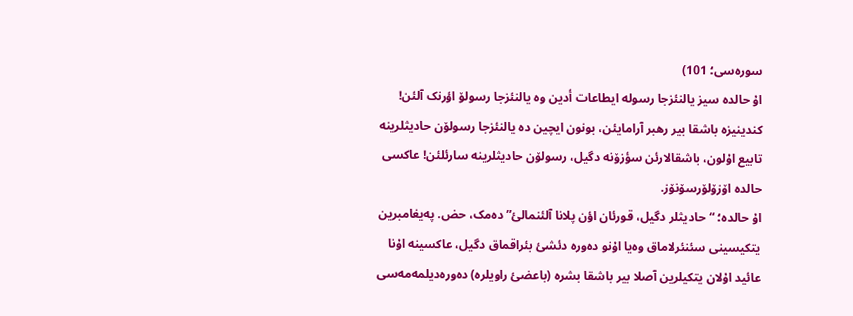سورەسی؛ 101)
اۇ حالدە سیز یالنئزجا رسولە ایطاعات أدین وە یالنئزجا رسولۆ اؤرنک آلئن! کندینیزە باشقا بیر رهبر آرامایئن، بونون ایچین دە یالنئزجا رسولۆن حادیثلرینە تابیع اۇلون، باشقالارئن سؤزۆنە دگیل، رسولۆن حادیثلرینە سارئلئن! عاکسی حالدە اۆزۆلۆرسۆنۆز.
اۇ حالدە؛ “حادیثلر دگیل، قورئان اؤن پلانا آلئنمالئ” دەمک، حض. پەیغامبرین یتکیسینی سئنئرلاماق وەیا اۇنو دەورە دئشئ بئراقماق دگیل، عاکسینە اۇنا عائید اۇلان یتکیلرین آصلا بیر باشقا بشرە (باعضئ راویلرە) دەورەدیلمەمەسی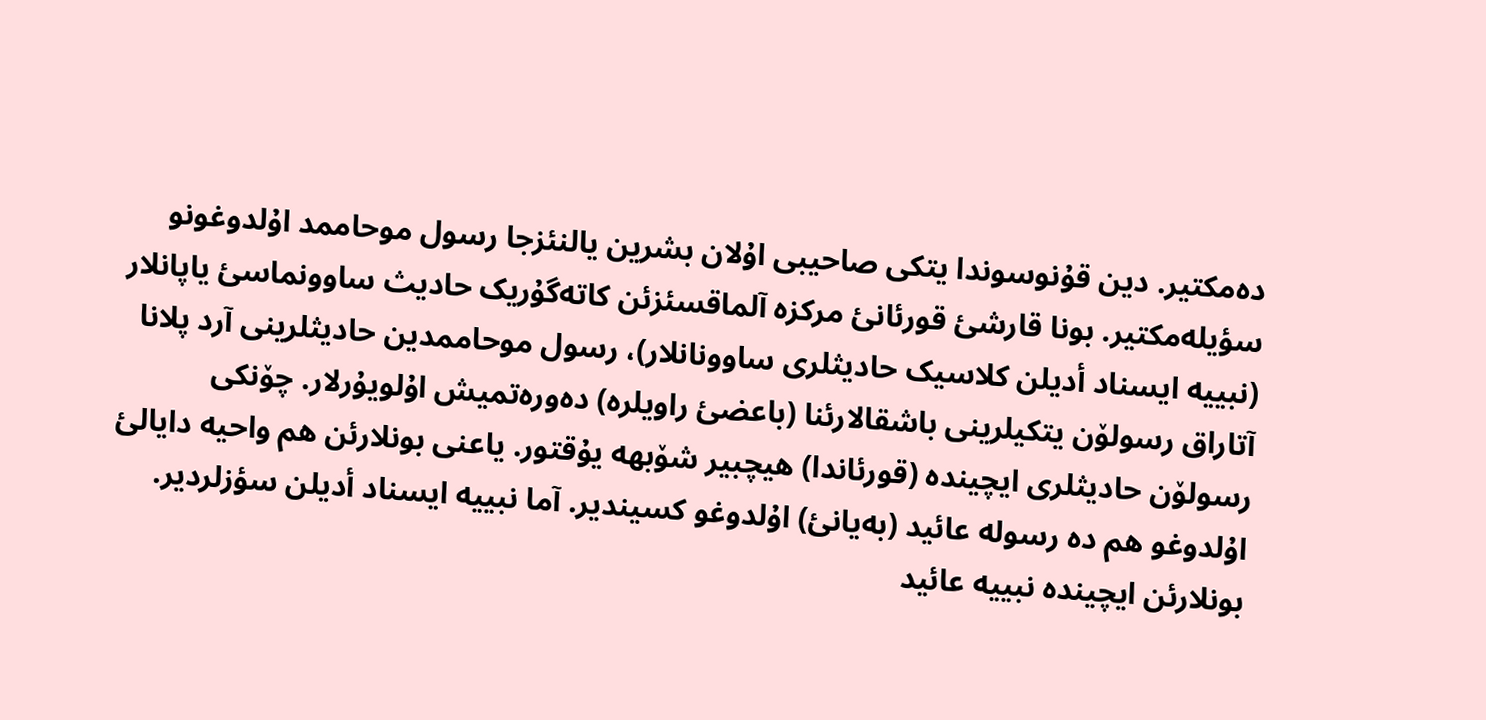دەمکتیر. دین قۇنوسوندا یتکی صاحیبی اۇلان بشرین یالنئزجا رسول موحاممد اۇلدوغونو سؤیلەمکتیر. بونا قارشئ قورئانئ مرکزە آلماقسئزئن کاتەگۇریک حادیث ساوونماسئ یاپانلار (نبییە ایسناد أدیلن کلاسیک حادیثلری ساوونانلار)، رسول موحاممدین حادیثلرینی آرد پلانا آتاراق رسولۆن یتکیلرینی باشقالارئنا (باعضئ راویلرە) دەورەتمیش اۇلویۇرلار. چۆنکی رسولۆن حادیثلری ایچیندە (قورئاندا) هیچبیر شۆبهە یۇقتور. یاعنی بونلارئن هم واحیە دایالئ اۇلدوغو هم دە رسولە عائید (بەیانئ) اۇلدوغو کسیندیر. آما نبییە ایسناد أدیلن سؤزلردیر. بونلارئن ایچیندە نبییە عائید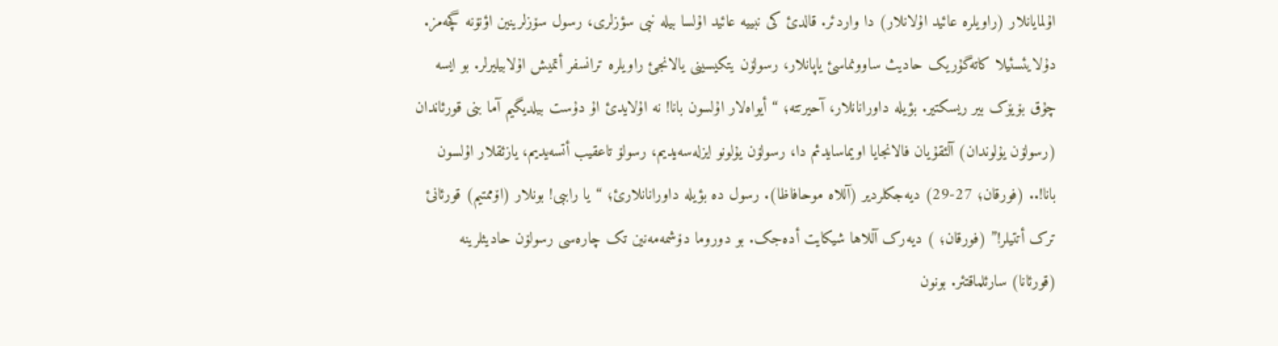اۇلمایانلار (راویلرە عائید اۇلانلار) دا واردئر. قالدئ کی نبییە عائید اۇلسا بیلە نبی سؤزلری، رسول سۆزلرینین اؤنۆنە گچەمز.
دۇلایئسئیلا کاتەگۇریک حادیث ساوونماسئ یاپانلار، رسولۆن یتکیسینی یالانجئ راویلرە ترانسفر أتمیش اۇلابیلیرلر. بو ایسە چۇق بۆیۆک بیر ریسکتیر. بؤیلە داورانانلار، آحیرتتە؛ “أیواەلار اۇلسون بانا! نە اۇلایدئ اۇ دۇست بیلدیگیم آما بنی قورئاندان (رسولۆن یۇلوندان) آلئقۇیان فالانجایا اویماسایدئم دا، رسولۆن یۇلونو ایزلەسەیدیم، رسولۆ تاعقیب أتسەیدیم، یازئقلار اۇلسون بانا!.. (فورقان؛ 27-29) دیەجکلردیر (آللاە موحافاظا). رسول دە بؤیلە داورانانلارئ؛ “یا راببی! بونلار (اۆممتیم) قورئانئ ترک أتتیلر!” (فورقان؛ ) دیەرک آللاها شیکایت أدەجک. بو دوروما دۆشمەمەنین تک چارەسی رسولۆن حادیثلرینە (قورئانا) سارئلماقتئر. بونون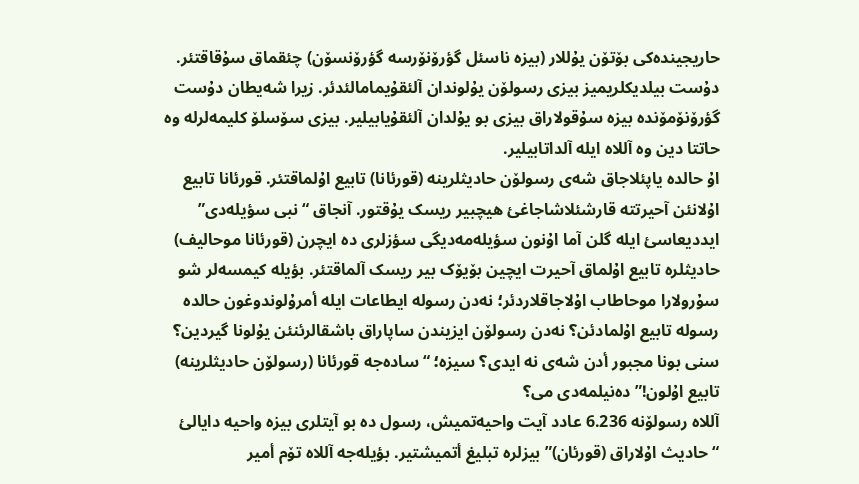حاریجیندەکی بۆتۆن یۇللار (بیزە ناسئل گؤرۆنۆرسە گؤرۆنسۆن) چئقماق سۇقاقتئر. دۇست بیلدیکلریمیز بیزی رسولۆن یۇلوندان آلئقۇیمامالئدئر. زیرا شەیطان دۇست گؤرۆنۆمۆندە بیزە سۇقولاراق بیزی بو یۇلدان آلئقۇیابیلیر. بیزی سۆسلۆ کلیمەلرلە وە حاتتا دین وە آللاە ایلە آلداتابیلیر.
اۇ حالدە یاپئلاجاق شەی رسولۆن حادیثلرینە (قورئانا) تابیع اۇلماقتئر. قورئانا تابیع اۇلانئن آحیرتتە قارشئلاشاجاغئ هیچبیر ریسک یۇقتور. آنجاق “نبی سؤیلەدی” ایددیعاسئ ایلە گلن آما اۇنون سؤیلەمەدیگی سؤزلری دە ایچرن (قورئانا موحالیف) حادیثلرە تابیع اۇلماق آحیرت ایچین بۆیۆک بیر ریسک آلماقتئر. بؤیلە کیمسەلر شو سۇرولارا موحاطاب اۇلاجاقلاردئر؛ نەدن رسولە ایطاعات ایلە أمرۇلوندوغون حالدە رسولە تابیع اۇلمادئن؟ نەدن رسولۆن ایزیندن ساپاراق باشقالرئنئن یۇلونا گیردین؟ سنی بونا مجبور أدن شەی نە ایدی؟ سیزە؛ “سادەجە قورئانا (رسولۆن حادیثلرینە) تابیع اۇلون!” دەنیلمەدی می؟
آللاە رسولۆنە 6.236 عادد آیت واحیەتمیش، رسول دە بو آیتلری بیزە واحیە دایالئ “حادیث اۇلاراق (قورئان)” بیزلرە تبلیغ أتمیشتیر. بؤیلەجە آللاە تۆم أمیر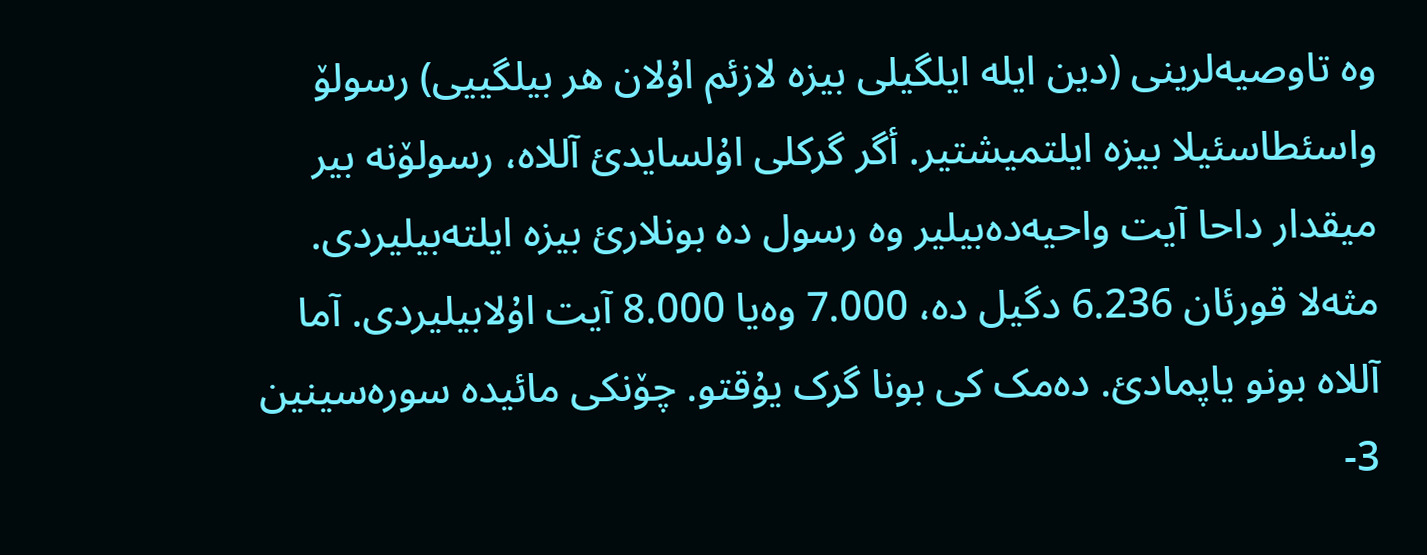وە تاوصیەلرینی (دین ایلە ایلگیلی بیزە لازئم اۇلان هر بیلگییی) رسولۆ واسئطاسئیلا بیزە ایلتمیشتیر. أگر گرکلی اۇلسایدئ آللاە، رسولۆنە بیر میقدار داحا آیت واحیەدەبیلیر وە رسول دە بونلارئ بیزە ایلتەبیلیردی. مثەلا قورئان 6.236 دگیل دە، 7.000 وەیا 8.000 آیت اۇلابیلیردی. آما آللاە بونو یاپمادئ. دەمک کی بونا گرک یۇقتو. چۆنکی مائیدە سورەسینین 3-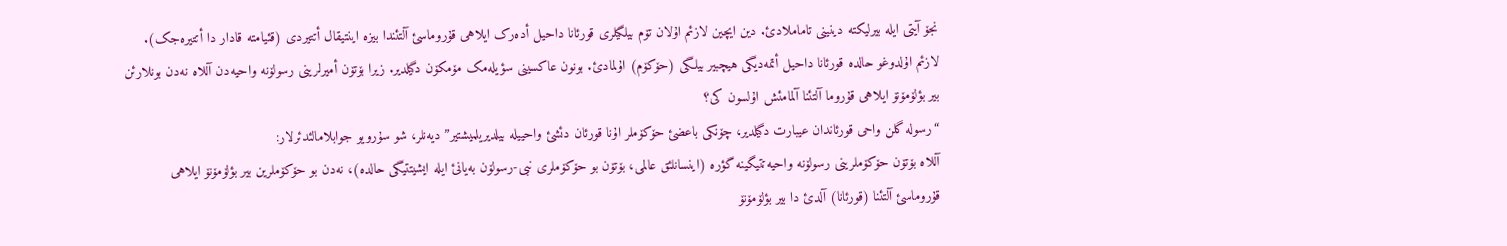نجۆ آیتی ایلە بیرلیکتە دینینی تاماملادئ. دین ایچین لازئم اۇلان تۆم بیلگیلری قورئانا داحیل أدەرک ایلاهی قۇروماسئ آلتئندا بیزە اینتیقال أتتیردی (قئیامتە قادار دا أتتیرەجک). لازئم اۇلدوغو حالدە قورئانا داحیل أتمەدیگی هیچبیر بیلگی (حۆکۆم) اۇلمادئ. بونون عاکسینی سؤیلەمک مۆمکۆن دگیلدیر. زیرا بۆتۆن أمیرلرینی رسولۆنە واحیەدن آللاە نەدن بونلارئن بیر بؤلۆمۆنۆ ایلاهی قۇروما آلتئنا آلمامئش اۇلسون کی؟
“رسولە گلن واحی قورئاندان عیبارت دگیلدیر، چۆنکی باعضئ حۆکۆملر اۇنا قورئان دئشئ واحییلە بیلدیریلمیشتیر” دیەنلر، شو سۇرویو جوابلامالئدئرلار:
آللاە بۆتۆن حۆکۆملرینی رسولۆنە واحیەتتیگینە گؤرە (اینسانلئق عالمی، بۆتۆن بو حۆکۆملری نبی-رسولۆن بەیانئ ایلە ایشیتتیگی حالدە)، نەدن بو حۆکۆملرین بیر بؤلۆمۆنۆ ایلاهی قۇروماسئ آلتئنا (قورئانا) آلدئ دا بیر بؤلۆمۆنۆ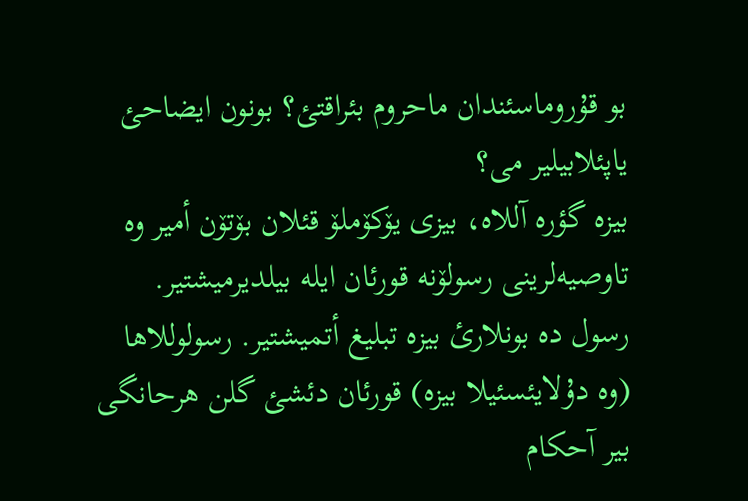بو قۇروماسئندان ماحروم بئراقتئ؟ بونون ایضاحئ یاپئلابیلیر می؟
بیزە گؤرە آللاە، بیزی یۆکۆملۆ قئلان بۆتۆن أمیر وە تاوصیەلرینی رسولۆنە قورئان ایلە بیلدیرمیشتیر. رسول دە بونلارئ بیزە تبلیغ أتمیشتیر. رسولوللاها (وە دۇلایئسئیلا بیزە) قورئان دئشئ گلن هرحانگی بیر آحکام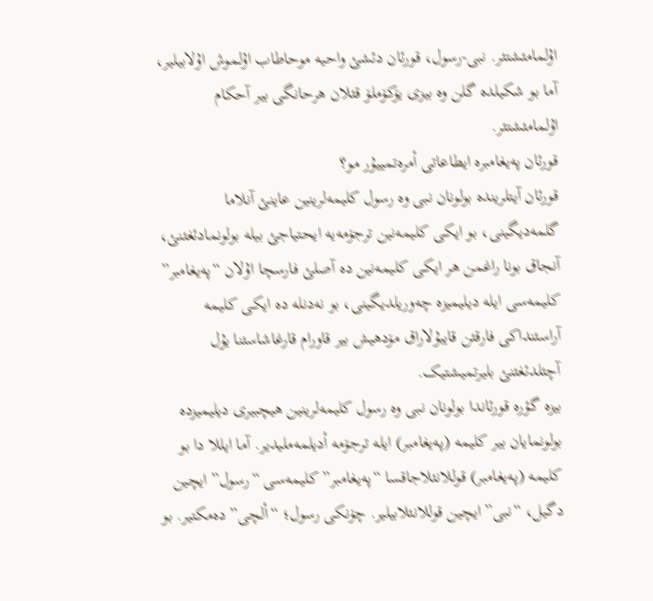اۇلمامئشتئر. نبی-رسول، قورئان دئشئ واحیە موحاطاب اۇلموش اۇلابیلیر، آما بو شکیلدە گلن وە بیزی یۆکۆملۆ قئلان هرحانگی بیر آحکام اۇلمامئشتئر.
قورئان پەیغامبرە ایطاعاتی أمرەتمییۇر مو؟
قورئان آیتلریندە بولونان نبی وە رسول کلیمەلرینین عاینئ آنلاما گلمەدیگینی، بو ایکی کلیمەنین ترجۆمەیە ایحتیاجئ بیلە بولونمادئغئنئ، آنجاق بونا راغمن هر ایکی کلیمەنین دە آصلئ فارسچا اۇلان “پەیغامبر” کلیمەسی ایلە دیلیمیزە چەوریلدیگینی، بو نەدنلە دە ایکی کلیمە آراسئنداکی فارقئن قایبۇلاراق مۆدهیش بیر قاورام قارغاشاسئنا یۇل آچئلدئغئنئ بلیرتمیشتیک.
بیزە گؤرە قورئاندا بولونان نبی وە رسول کلیمەلرینین هیچبیری دیلیمیزدە بولونمایان بیر کلیمە (پەیغامبر) ایلە ترجۆمە أدیلمەملیدیر. آما ایللا دا بو کلیمە (پەیغامبر) قوللانئلاجاقسا “پەیغامبر” کلیمەسی “رسول” ایچین دگیل، “نبی” ایچین قوللانئلابیلیر. چۆنکی رسول؛ “ألچی” دەمکتیر. بو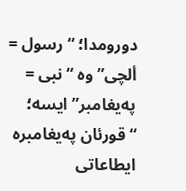دورومدا؛ “رسول = ألچی” وە “نبی = پەیغامبر” ایسە؛ “قورئان پەیغامبرە ایطاعاتی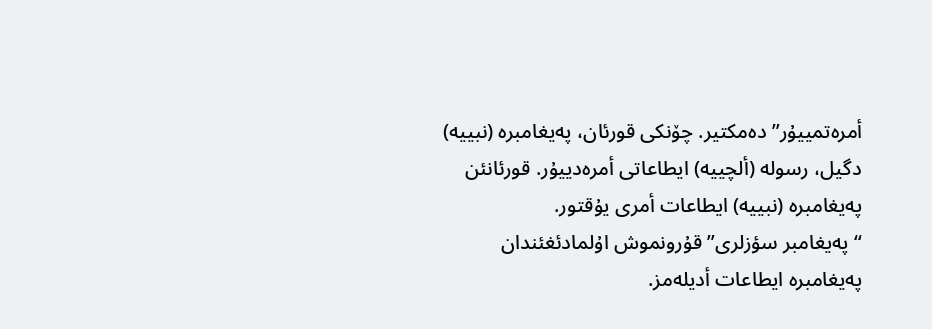أمرەتمییۇر” دەمکتیر. چۆنکی قورئان، پەیغامبرە (نبییە) دگیل، رسولە (ألچییە) ایطاعاتی أمرەدییۇر. قورئانئن پەیغامبرە (نبییە) ایطاعات أمری یۇقتور.
“پەیغامبر سؤزلری” قۇرونموش اۇلمادئغئندان پەیغامبرە ایطاعات أدیلەمز.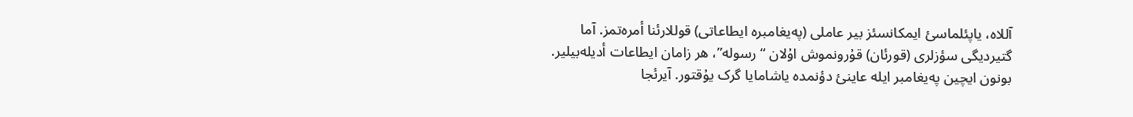آللاە، یاپئلماسئ ایمکانسئز بیر عاملی (پەیغامبرە ایطاعاتی) قوللارئنا أمرەتمز. آما گتیردیگی سؤزلری (قورئان) قۇرونموش اۇلان “رسولە”، هر زامان ایطاعات أدیلەبیلیر. بونون ایچین پەیغامبر ایلە عاینئ دؤنمدە یاشامایا گرک یۇقتور. آیرئجا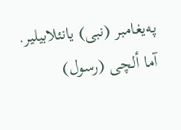پەیغامبر (نبی) یانئلابیلیر. آما ألچی (رسول)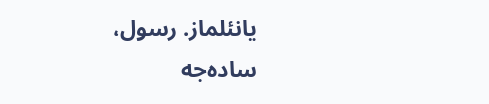یانئلماز. رسول، سادەجە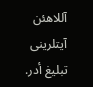آللاهئن آیتلرینی تبلیغ أدر.